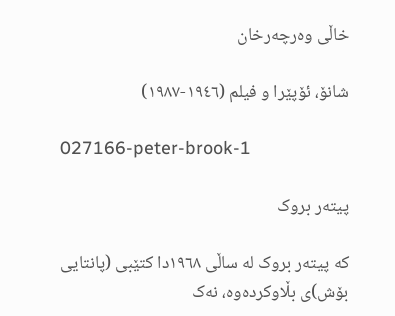خاڵی وەرچەرخان

شانۆ، ئۆپێرا و فیلم (١٩٤٦-١٩٨٧)

027166-peter-brook-1

پیته‌ر بروک

کە پیتەر بروک لە ساڵی ١٩٦٨دا کتێبی (پانتایی بۆش)ی بڵاوکردەوە، نەک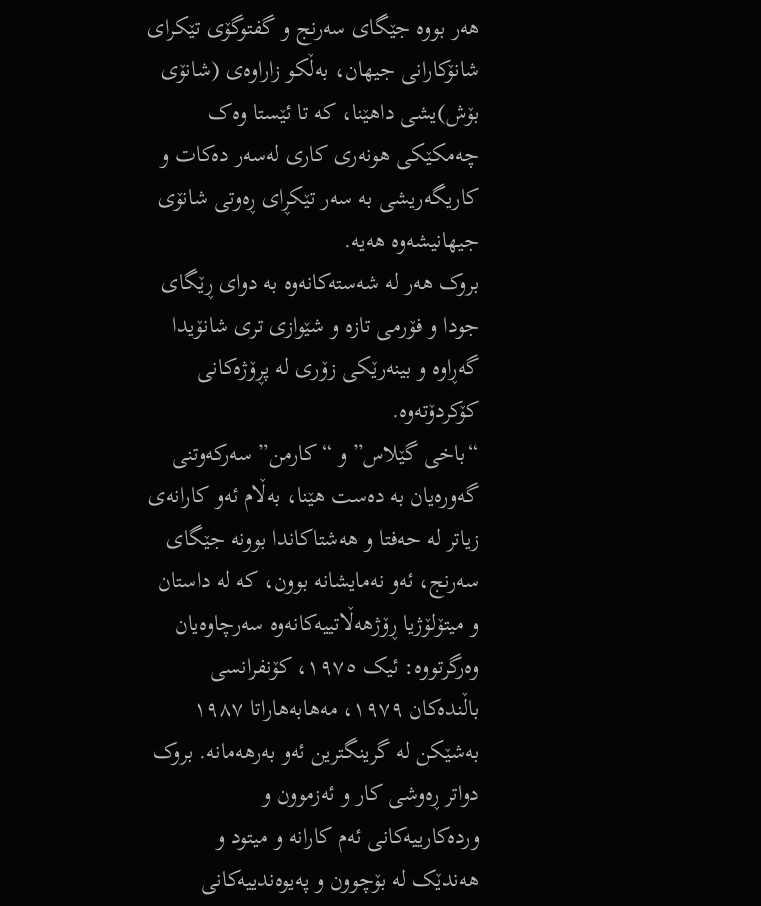هەر بووە جێگای سەرنج و گفتوگۆی تێکرای شانۆکارانی جیهان، بەڵکو زاراوەی (شانۆی بۆش)یشی داهێنا، کە تا ئێستا وەک چەمکێکی هونەری کاری لەسەر دەکات و کاریگەریشی بە سەر تێکڕای ڕەوتی شانۆی جیهانیشەوە هەیە.
بروک هەر لە شەستەکانەوە بە دوای ڕێگای جودا و فۆرمی تازە و شێوازی تری شانۆیدا گەڕاوە و بینەرێکی زۆری لە پڕۆژەکانی کۆکردۆتەوە.
“باخی گێلاس” و “کارمن” سەرکەوتنی گەورەیان بە دەست هێنا، بەڵام ئەو کارانەی زیاتر لە حەفتا و هەشتاکاندا بوونە جێگای سەرنج، ئەو نەمایشانە بوون، کە لە داستان و میتۆلۆژیا ڕۆژهەڵاتییەکانەوە سەرچاوەیان وەرگرتووە: ئیک ١٩٧٥، کۆنفرانسی باڵندەکان ١٩٧٩، مەهابەهاراتا ١٩٨٧ بەشێکن لە گرینگترین ئەو بەرهەمانە. بروک دواتر ڕەوشی کار و ئەزموون و وردەکارییەکانی ئەم کارانە و میتود و هەندێک لە بۆچوون و پەیوەندییەکانی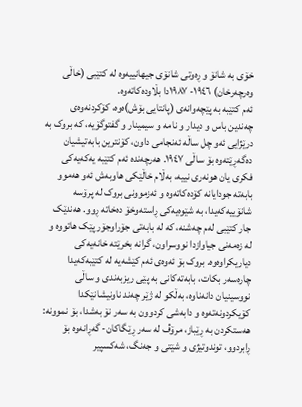خۆی بە شانۆ و ڕەوتی شانۆی جیهانییەوە لە کتێبی (خاڵی وەرچەرخان) ١٩٤٦- ١٩٨٧دا بڵاودەکاتەوە.
ئەم کتێبە بە پێچەوانەی (پانتایی بۆش)ەوە، کۆکردنەوەی چەندین باس و دیدار و نامە و سیمینار و گفتوگۆیە، کە بروک بە درێژایی ئەو چل ساڵە ئەنجامی داون، کۆنترین بابەتیشیان دەگەڕێتەوە بۆ ساڵی ١٩٤٧. هەرچەندە ئەم کتێبە یەکەیەکی فکری یان هونەری نییە، بەڵام خاڵێکی هاوبەش ئەو هەموو بابەتە جودایانە کۆدەکاتەوە و ئەزموونی بروک لە پرۆسە شانۆییەکەیدا، بە شێوەیەکی ڕاستەوخۆ دەخاتە ڕوو. هەندێک جار کتێبی لەم چەشنە، کە لە بابەتی جۆراوجۆر پێک هاتووە و لە زەمەنی جیاوازدا نووسراون، گرانە بخرێتە خانەیەکی دیاریکراوەوە. بروک بۆ ئەوەی ئەم کێشەیە لە کتێبەکەیدا چارەسەر بکات، بابەتەکانی بە پێی ریزبەندی و ساڵی نووسینیان دانەناوە، بەڵکو لە ژێر چەند ناونیشانێکدا کۆیکردونەتەوە و دابەشی کردوون بە سەر نۆ بەشدا، بۆ نموونە: هەستکردن بە ڕێباز، مرۆڤ لە سەر ڕێگاکان- گەڕانەوە بۆ ڕابردوو، توندوتیژی و شێتی و جەنگ، شەکسپیر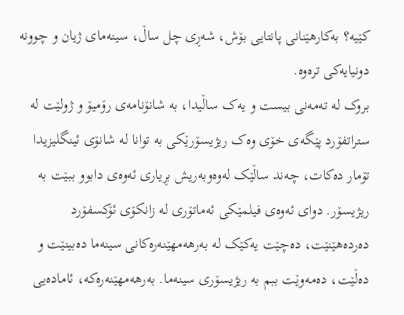کێیە؟ بەکارهێنانی پانتایی بۆش، شەڕی چل ساڵ، سینەمای ژیان و چوونە دونیایەکی ترەوە.
بروک لە تەمەنی بیست و یەک ساڵیدا، بە شانۆنامەی رۆمیۆ و ژولێت لە ستراتفۆرد پێگەی خۆی وەک ریژیسۆرێکی بە توانا لە شانۆی ئینگلیزیدا تۆمار دەکات، چەند ساڵێک لەوەوبەریش بڕیاری ئەوەی دابوو ببێت بە ریژیسۆر. دوای ئەوەی فیلمێکی ئەماتۆری لە زانکۆی ئۆکسفۆرد دەردەهێنێت، دەچێت یەکێک لە بەرهەمهێنەرەکانی سینەما دەبینێت و دەڵێت، دەمەوێت ببم بە ریژیسۆری سینەما. بەرهەمهێنەرەکە، ئامادەیی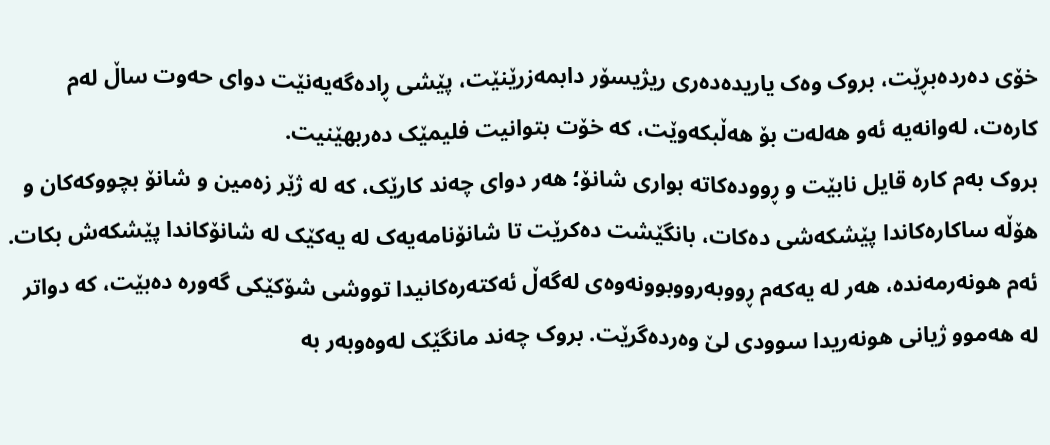خۆی دەردەبڕێت، بروک وەک یاریدەدەری ریژیسۆر دابمەزرێنێت، پێشی ڕادەگەیەنێت دوای حەوت ساڵ لەم کارەت، لەوانەیە ئەو هەلەت بۆ هەڵبکەوێت، کە خۆت بتوانیت فلیمێک دەربهێنیت.
بروک بەم کارە قایل نابێت و ڕوودەکاتە بواری شانۆ؛ هەر دوای چەند کارێک، کە لە ژێر زەمین و شانۆ بچووکەکان و هۆڵە ساکارەکاندا پێشکەشی دەکات، بانگێشت دەکرێت تا شانۆنامەیەک لە یەکێک لە شانۆکاندا پێشکەش بکات.
ئەم هونەرمەندە، هەر لە یەکەم ڕووبەرووبوونەوەی لەگەڵ ئەکتەرەکانیدا تووشی شۆکێکی گەورە دەبێت، کە دواتر لە هەموو ژیانی هونەریدا سوودی لێ وەردەگرێت. بروک چەند مانگێک لەوەوبەر بە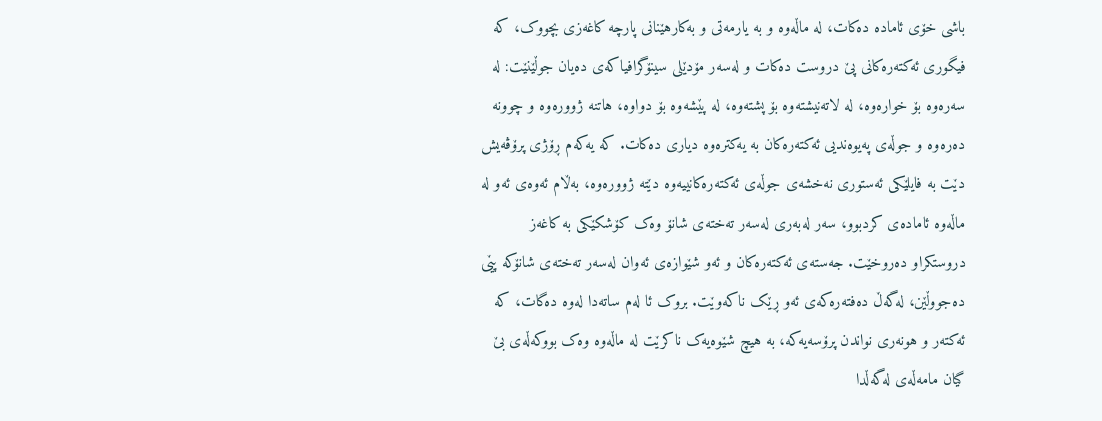باشی خۆی ئامادە دەکات، لە ماڵەوە و بە یارمەتی و بەکارهێنانی پارچە کاغەزی بچووک، کە فیگوری ئەکتەرەکانی پێ دروست دەکات و لەسەر مۆدێلی سینۆگرافیاکەی دەیان جوڵێنێت: لە سەرەوە بۆ خوارەوە، لە لاتەنیشتەوە بۆ پشتەوە، لە پێشەوە بۆ دواوە، هاتنە ژوورەوە و چوونە دەرەوە و جوڵەی پەیوەندیی ئەکتەرەکان بە یەکترەوە دیاری دەکات. کە یەکەم ڕۆژی پرۆڤەیش دێت بە فایلێکی ئەستوری نەخشەی جوڵەی ئەکتەرەکانییەوە دێتە ژوورەوە، بەڵام ئەوەی ئەو لە ماڵەوە ئامادەی کردبوو، سەر لەبەری لەسەر تەختەی شانۆ وەک کۆشکێکی بە کاغەز دروستکراو دەروخێت. جەستەی ئەکتەرەکان و ئەو شێوازەی ئەوان لەسەر تەختەی شانۆکە پێی دەجووڵێن، لەگەڵ دەفتەرەکەی ئەو ڕێک ناکەوێت. بروک ئا لەم ساتەدا لەوە دەگات، کە ئەکتەر و هونەری نواندن پرۆسەیەکە، بە هیچ شێوەیەک ناکرێت لە ماڵەوە وەک بووکەڵەی بێ گیان مامەڵەی لەگەڵدا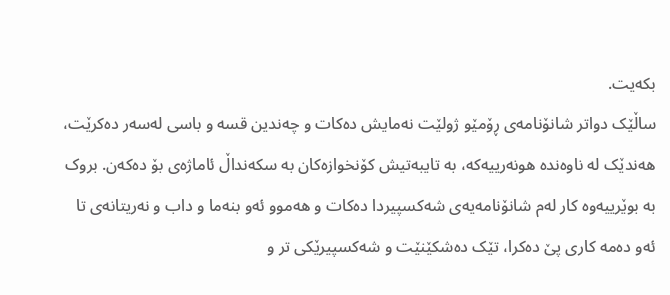بکەیت.
ساڵێک دواتر شانۆنامەی ڕۆمێو ژولێت نەمایش دەکات و چەندین قسە و باسی لەسەر دەکرێت، هەندێک لە ناوەندە هونەرییەکە، بە تایبەتیش کۆنخوازەکان بە سکەنداڵ ئاماژەی بۆ دەکەن. بروک بە بوێرییەوە کار لەم شانۆنامەیەی شەکسپیردا دەکات و هەموو ئەو بنەما و داب و نەریتانەی تا ئەو دەمە کاری پێ دەکرا، تێک دەشکێنێت و شەکسپیرێکی تر و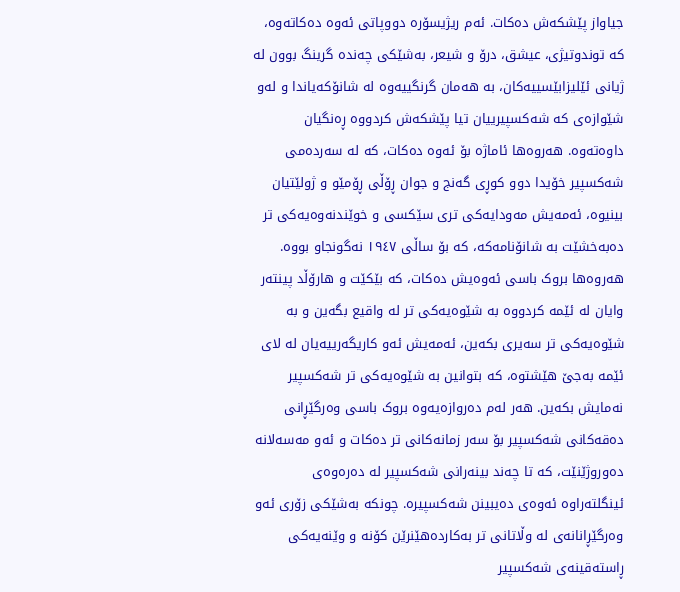جیاواز پێشکەش دەکات. ئەم ریژیسۆرە دووپاتی ئەوە دەکاتەوە، کە توندوتیژی، عیشق، درۆ و شیعر، بەشێکی چەندە گرینگ بوون لە ژیانی ئێلیزابێسییەکان، بە هەمان گرنگییەوە لە شانۆکەیاندا و لەو شێوازەی کە شەکسپیرییان تیا پێشکەش کردووە ڕەنگیان داوەتەوە. هەروەها ئاماژە بۆ ئەوە دەکات، کە لە سەردەمی شەکسپیر خۆیدا دوو کوڕی گەنج و جوان ڕۆڵی ڕۆمێو و ژولێتیان بینیوە، ئەمەیش مەودایەکی تری سێکسی و خوێندنەوەیەکی تر دەبەخشێت بە شانۆنامەکە، کە بۆ ساڵی ١٩٤٧ نەگونجاو بووە. هەروەها بروک باسی ئەوەیش دەکات، کە بێکێت و هارۆڵد پینتەر وایان لە ئێمە کردووە بە شێوەیەکی تر لە واقیع بگەین و بە شێوەیەکی تر سەیری بکەین، ئەمەیش ئەو کاریگەرییەیان لە لای ئێمە بەجێ هێشتوە، کە بتوانین بە شێوەیەکی تر شەکسپیر نەمایش بکەین. هەر لەم دەروازەیەوە بروک باسی وەرگێڕانی دەقەکانی شەکسپیر بۆ سەر زمانەکانی تر دەکات و ئەو مەسەلانە دەوروژێنێت، کە تا چەند بینەرانی شەکسپیر لە دەرەوەی ئینگلتەراوە ئەوەی دەیبینن شەکسپیرە. چونکە بەشێکی زۆری ئەو وەرگێڕانانەی لە وڵاتانی تر بەکاردەهێنرێن کۆنە و وێنەیەکی ڕاستەقینەی شەکسپیر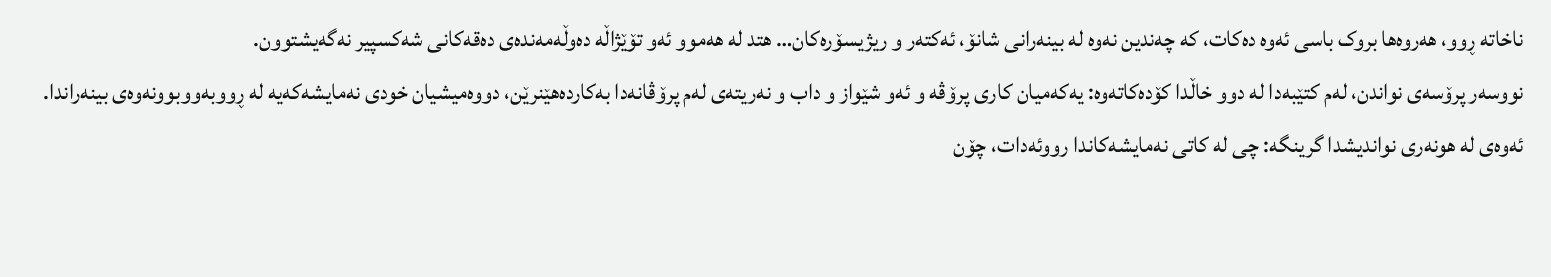ناخاتە ڕوو، هەروەها بروک باسی ئەوە دەکات، کە چەندین نەوە لە بینەرانی شانۆ، ئەکتەر و ریژیسۆرەکان… هتد لە هەموو ئەو تۆێژاڵە دەوڵەمەندەی دەقەکانی شەکسپیر نەگەیشتوون.
نووسەر پرۆسەی نواندن، لەم کتێبەدا لە دوو خاڵدا کۆدەکاتەوە: یەکەمیان کاری پرۆڤە و ئەو شێواز و داب و نەریتەی لەم پرۆڤانەدا بەکاردەهێنرێن، دووەمیشیان خودی نەمایشەکەیە لە ڕووبەووبوونەوەی بینەراندا. ئەوەی لە هونەری نواندیشدا گرینگە: چی لە کاتی نەمایشەکاندا رووئەدات، چۆن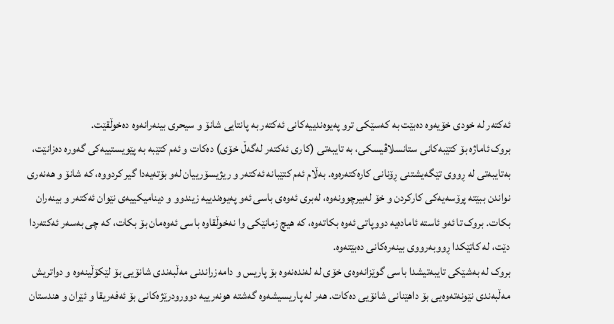ئەکتەر لە خودی خۆیەوە دەبێت بە کەسێکی ترو پەیوەندییەکانی ئەکتەر بە پانتایی شانۆ و سیحری بینەرانەوە دەخوڵقێت.
بروک ئاماژە بۆ کتێبەکانی ستانسلاڤیسکی، بە تایبەتی (کاری ئەکتەر لەگەڵ خۆی) دەکات و ئەم کتێبە بە پێویستییەکی گەورە دەزانێت، بەتایبەتی لە ڕووی تێگەیشتنی ڕۆنانی کارەکتەرەوە. بەڵام ئەم کتێبانە ئەکتەر و ریژیسۆرییان لەو بۆتەیەدا گیر کردووە، کە شانۆ و هەنەری نواندن ببێتە پرۆسەیەکی کارکردن و خۆ لەبیرچوونەوە، لەبری ئەوەی باسی ئەو پەیوەندییە زیندوو و دینامیکییەی نێوان ئەکتەر و بینەران بکات. بروک تا ئەو ئاستە ئامادەیە دووپاتی ئەوە بکاتەوە، کە هیچ زمانێکی وا نەخوڵقاوە باسی ئەوەمان بۆ بکات، کە چی بەسەر ئەکتەردا دێت، لە کاتێکدا ڕووبەرووی بینەرەکانی دەبێتەوە.
بروک لە بەشێکی تایبەتیشدا باسی گوێزانەوەی خۆی لە لەندەنەوە بۆ پاریس و دامەزراندنی مەڵبەندی شانۆیی بۆ لێکۆڵینەوە و دواتریش مەڵبەندی نێونەتەوەیی بۆ داهێنانی شانۆیی دەکات. هەر لە پاریسیشەوە گەشتە هونەرییە دوورودرێژەکانی بۆ ئەفەریقا و ئێران و هندستان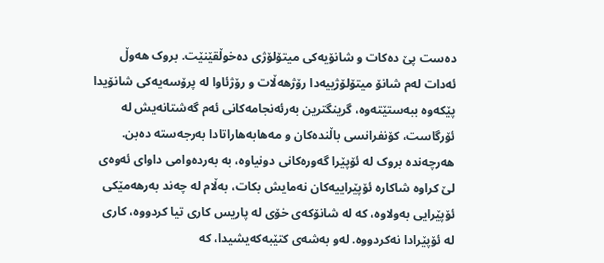دەست پێ دەکات و شانۆیەکی میتۆلۆژی دەخوڵقێنێت. بروک هەوڵ ئەدات لەم شانۆ میتۆلۆژییەدا رۆژهەڵات و رۆژئاوا لە پرۆسەیەکی شانۆیدا پێکەوە ببەستێتەوە، گرینگترین بەرئەنجامەکانی ئەم گەشتانەیش لە ئۆرگاست، کۆنفرانسی باڵندەکان و مەهابەهاراتادا بەرجەستە دەبن.
هەرچەندە بروک لە ئۆپێرا گەورەکانی دونیاوە، بە بەردەوامی داوای ئەوەی لێ کراوە شاکارە ئۆپێراییەکان نەمایش بکات، بەڵام لە چەند بەرهەمێکی ئۆپێرایی بەولاوە، کە لە شانۆکەی خۆی لە پاریس کاری تیا کردووە، کاری لە ئۆپێرادا نەکردووە. لەو بەشەی کتێبەکەیشیدا، کە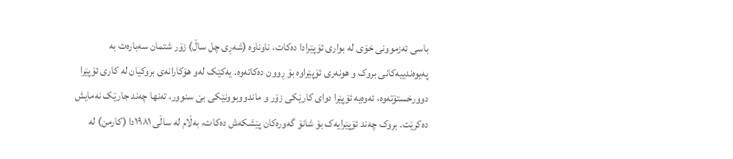باسی ئەزموونی خۆی لە بواری ئۆپێرادا دەکات، ناوناوە (شەڕی چل ساڵ) زۆر شتمان سەبارەت بە پەیوەندییەکانی بروک و هونەری ئۆپێراوە بۆ ڕوون دەکاتەوە. یەکێک لەو هۆکارانەی بروکیان لە کاری ئۆپێرا دوورخستۆتەوە، ئەوەیە ئۆپێرا دوای کارێکی زۆر و ماندووبوونێکی بێ سنوور، تەنها چەند جارێک نەمایش دەکرێت. بروک چەند ئۆپێرایەک بۆ شانۆ گەورەکان پێشکەش دەکات، بەڵام لە ساڵی ١٩٨١دا (کارمن) لە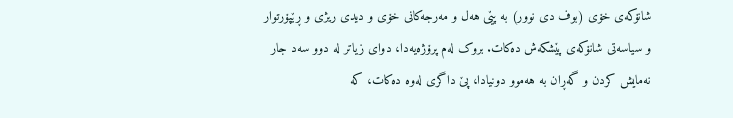شانۆکەی خۆی (بوف دی نوور) بە پێی هەل و مەرجەکانی خۆی و دیدی ریژی و ڕێپۆرتوار و سیاسەتی شانۆکەی پێشکەش دەکات. بروک لەم پرۆژەیەدا، دوای زیاتر لە دوو سەد جار نەمایش کردن و گەڕان بە هەموو دونیادا، پێ داگری لەوە دەکات، کە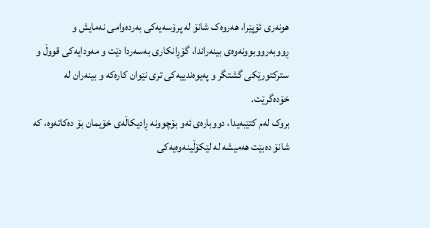هونەری ئۆپێرا، هەروەک شانۆ لە پرۆسەیەکی بەردەوامی نەمایش و ڕووبەرووبوونەوەی بینەراندا، گۆڕانکاری بەسەردا دێت و مەودایەکی قووڵ و سترکتورێکی گشتگر و پەیوەندییەکی تری نێوان کارەکە و بینەران لە خۆدەگرێت.
بروک لەم کتێبەیدا، دووبارەی ئەو بۆچوونە ڕادیکاڵەی خۆیمان بۆ دەکاتەوە، کە شانۆ دەبێت هەمیشە لە لێکۆڵینەوەیەکی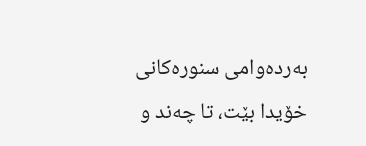بەردەوامی سنورەکانی خۆیدا بێت، تا چەند و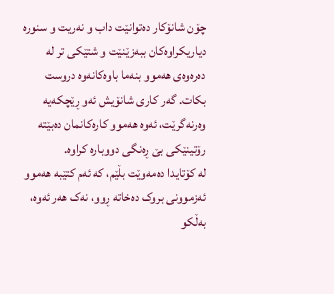چۆن شانۆکار دەتوانێت داب و نەریت و سنورە دیاریکراوەکان ببەزێنێت و شتێکی تر لە دەرەوەی هەموو بنەما باوەکانەوە دروست بکات. گەر کاری شانۆیش ئەو ڕێچکەیە وەرنەگرێت، ئەوە هەموو کارەکانمان دەبێتە رۆتینێکی بێ ڕەنگی دووبارە کراوە.
لە کۆتایدا دەمەوێت بڵێم، کە ئەم کتێبە هەموو ئەزموونی بروک دەخاتە ڕوو، نەک هەر ئەوە، بەڵکو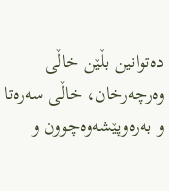دەتوانین بڵێن خاڵی وەرچەرخان، خاڵی سەرەتا و بەرەوپێشەوەچوون و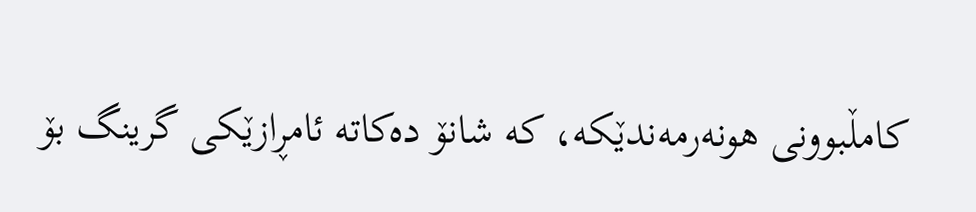کامڵبوونی هونەرمەندێکە، کە شانۆ دەکاتە ئامڕازێکی گرینگ بۆ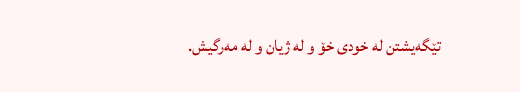تێگەیشتن لە خودی خۆ و لە ژیان و لە مەرگیش.